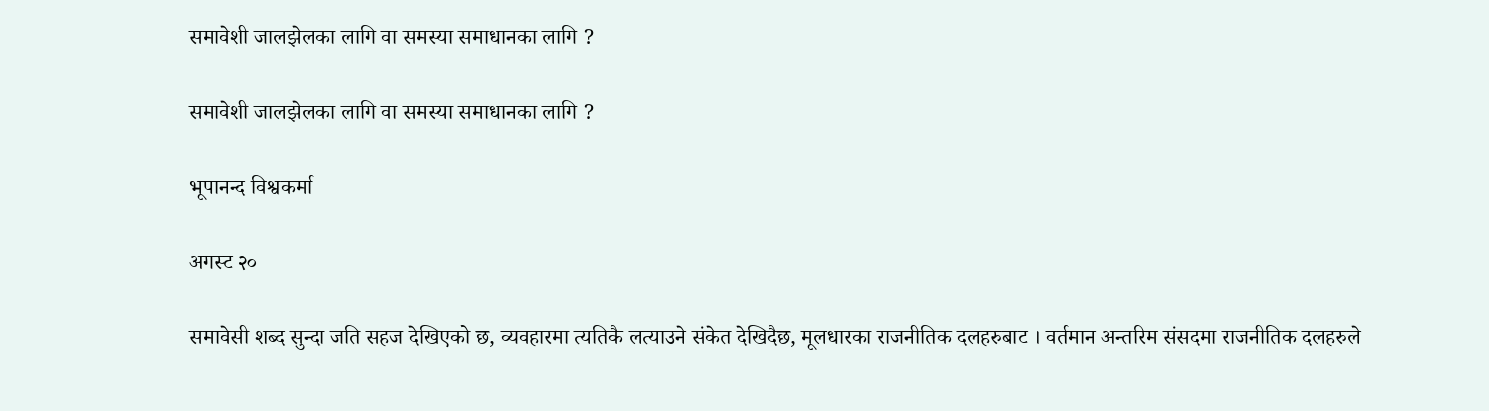समावेशी जालझेलका लागि वा समस्या समाधानका लागि ?

समावेशी जालझेलका लागि वा समस्या समाधानका लागि ?

भूपानन्द विश्वकर्मा

अगस्ट २०

समावेसी शब्द सुन्दा जति सहज देखिएको छ, व्यवहारमा त्यतिकै लत्याउने संकेत देखिदैछ, मूलधारका राजनीतिक दलहरुबाट । वर्तमान अन्तरिम संसदमा राजनीतिक दलहरुले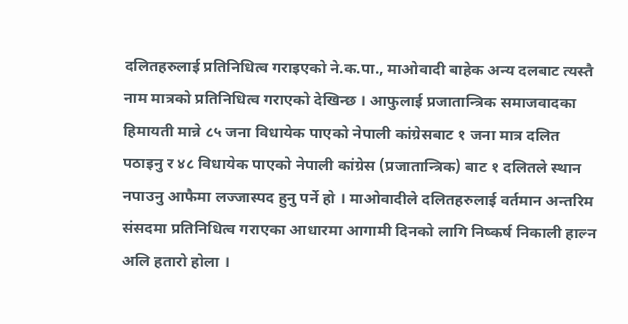दलितहरुलाई प्रतिनिधित्व गराइएको ने.क.पा., माओवादी बाहेक अन्य दलबाट त्यस्तै नाम मात्रको प्रतिनिधित्व गराएको देखिन्छ । आफुलाई प्रजातान्त्रिक समाजवादका हिमायती मान्ने ८५ जना विधायेक पाएको नेपाली कांग्रेसबाट १ जना मात्र दलित पठाइनु र ४८ विधायेक पाएको नेपाली कांग्रेस (प्रजातान्त्रिक) बाट १ दलितले स्थान नपाउनु आफैमा लज्जास्पद हुनु पर्ने हो । माओवादीले दलितहरुलाई वर्तमान अन्तरिम संसदमा प्रतिनिधित्व गराएका आधारमा आगामी दिनको लागि निष्कर्ष निकाली हाल्न अलि हतारो होला ।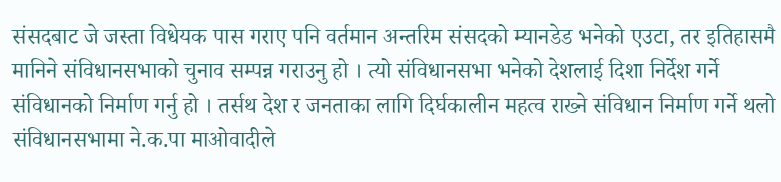संसदबाट जे जस्ता विधेयक पास गराए पनि वर्तमान अन्तरिम संसदको म्यानडेड भनेको एउटा, तर इतिहासमै मानिने संविधानसभाको चुनाव सम्पन्न गराउनु हो । त्यो संविधानसभा भनेको देशलाई दिशा निर्देश गर्ने संविधानको निर्माण गर्नु हो । तर्सथ देश र जनताका लागि दिर्घकालीन महत्व राख्ने संविधान निर्माण गर्ने थलो संविधानसभामा ने.क.पा माओवादीले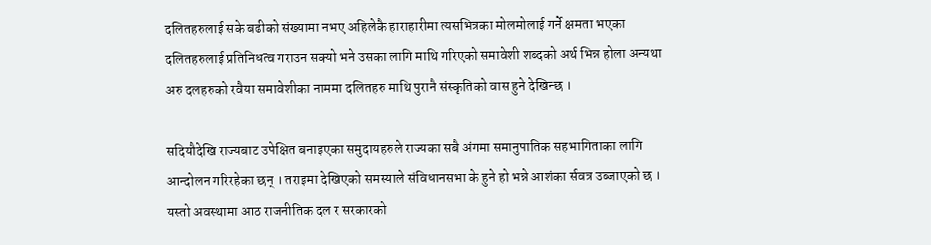दलितहरुलाई सके बढीको संख्यामा नभए अहिलेकै हाराहारीमा त्यसभित्रका मोलमोलाई गर्ने क्षमता भएका दलितहरुलाई प्रतिनिधत्व गराउन सक्यो भने उसका लागि माथि गरिएको समावेशी शब्दको अर्थ भिन्न होला अन्यथा अरु दलहरुको रवैया समावेशीका नाममा दलितहरु माथि पुरानै संस्कृतिको वास हुने देखिन्छ ।

सदियौदेखि राज्यबाट उपेक्षित बनाइएका समुदायहरुले राज्यका सबै अंगमा समानुपातिक सहभागिताका लागि आन्दोलन गरिरहेका छन् । तराइमा देखिएको समस्याले संविधानसभा के हुने हो भन्ने आशंका र्सवत्र उब्जाएको छ । यस्तो अवस्थामा आठ राजनीतिक दल र सरकारको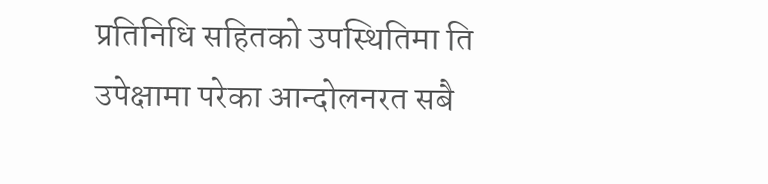प्रतिनिधि सहितको उपस्थितिमा ति उपेक्षामा परेका आन्दोलनरत सबै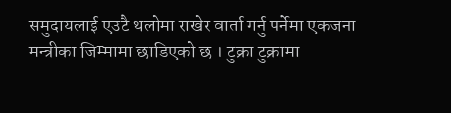समुदायलाई एउटै थलोमा राखेर वार्ता गर्नु पर्नेमा एकजना मन्त्रीका जिम्मामा छाडिएको छ । टुक्रा टुक्रामा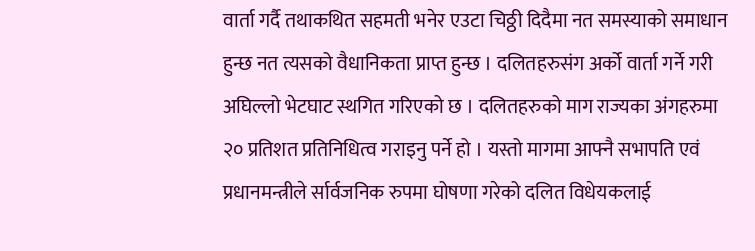वार्ता गर्दै तथाकथित सहमती भनेर एउटा चिठ्ठी दिदैमा नत समस्याको समाधान हुन्छ नत त्यसको वैधानिकता प्राप्त हुन्छ । दलितहरुसंग अर्को वार्ता गर्ने गरी अघिल्लो भेटघाट स्थगित गरिएको छ । दलितहरुको माग राज्यका अंगहरुमा २० प्रतिशत प्रतिनिधित्व गराइनु पर्ने हो । यस्तो मागमा आफ्नै सभापति एवं प्रधानमन्त्रीले र्सार्वजनिक रुपमा घोषणा गरेको दलित विधेयकलाई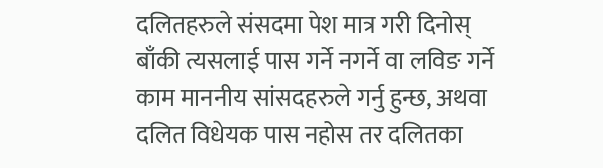दलितहरुले संसदमा पेश मात्र गरी दिनोस् बाँकी त्यसलाई पास गर्ने नगर्ने वा लविङ गर्ने काम माननीय सांसदहरुले गर्नु हुन्छ, अथवा दलित विधेयक पास नहोस तर दलितका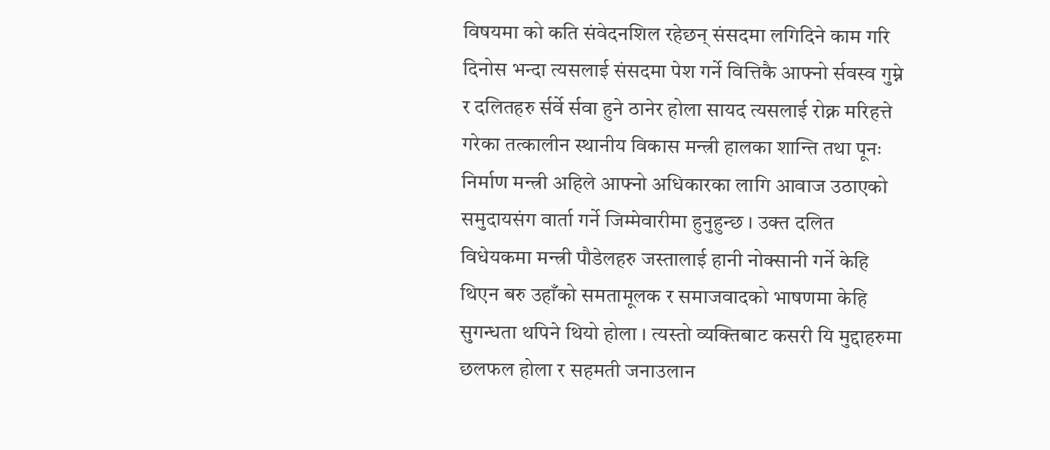विषयमा को कति संवेदनशिल रहेछन् संसदमा लगिदिने काम गरि दिनोस भन्दा त्यसलाई संसदमा पेश गर्ने वित्तिकै आफ्नो र्सवस्व गुम्ने र दलितहरु र्सर्वे र्सवा हुने ठानेर होला सायद त्यसलाई रोक्न मरिहत्ते गरेका तत्कालीन स्थानीय विकास मन्त्री हालका शान्ति तथा पूनः निर्माण मन्त्री अहिले आफ्नो अधिकारका लागि आवाज उठाएको समुदायसंग वार्ता गर्ने जिम्मेवारीमा हुनुहुन्छ । उक्त दलित विधेयकमा मन्त्री पौडेलहरु जस्तालाई हानी नोक्सानी गर्ने केहि थिएन बरु उहाँको समतामूलक र समाजवादको भाषणमा केहि सुगन्धता थपिने थियो होला । त्यस्तो व्यक्तिबाट कसरी यि मुद्दाहरुमा छलफल होला र सहमती जनाउलान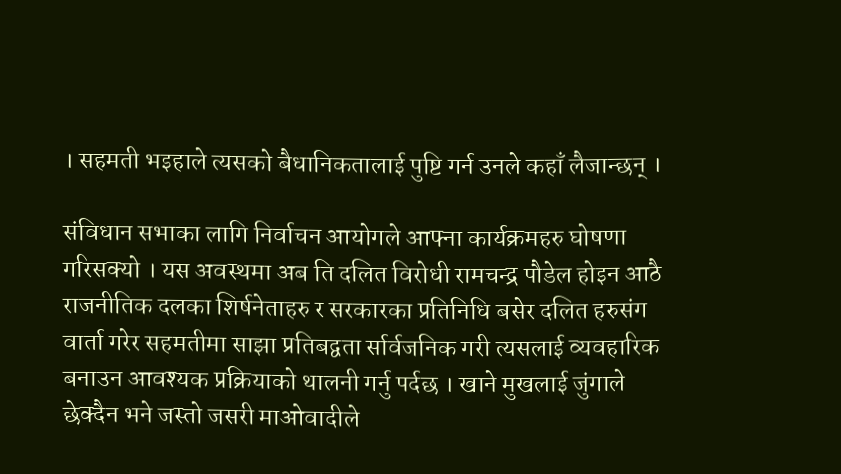। सहमती भइहाले त्यसको बैधानिकतालाई पुष्टि गर्न उनले कहाँ लैजान्छन् ।

संविधान सभाका लागि निर्वाचन आयोगले आफ्ना कार्यक्रमहरु घोषणा गरिसक्यो । यस अवस्थमा अब ति दलित विरोधी रामचन्द्र पौडेल होइन आठै राजनीतिक दलका शिर्षनेताहरु र सरकारका प्रतिनिधि बसेर दलित हरुसंग वार्ता गरेर सहमतीमा साझा प्रतिबद्वता र्सार्वजनिक गरी त्यसलाई व्यवहारिक बनाउन आवश्यक प्रक्रियाको थालनी गर्नु पर्दछ । खाने मुखलाई जुंगाले छेक्दैन भने जस्तो जसरी माओवादीले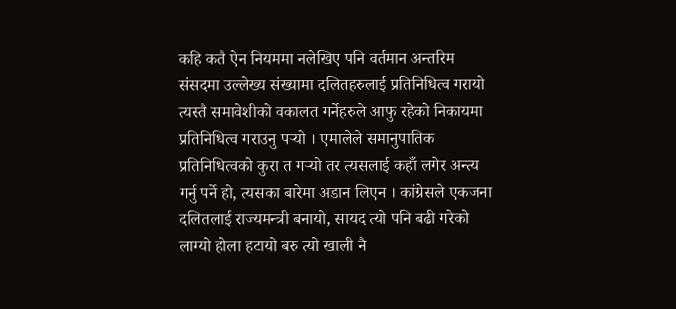कहि कतै ऐन नियममा नलेखिए पनि वर्तमान अन्तरिम संसदमा उल्लेख्य संख्यामा दलितहरुलाई प्रतिनिधित्व गरायो त्यस्तै समावेशीको वकालत गर्नेहरुले आफु रहेको निकायमा प्रतिनिधित्व गराउनु पर्‍यो । एमालेले समानुपातिक प्रतिनिधित्वको कुरा त गर्‍यो तर त्यसलाई कहाँ लगेर अन्त्य गर्नु पर्ने हो, त्यसका बारेमा अडान लिएन । कांग्रेसले एकजना दलितलाई राज्यमन्त्री बनायो, सायद त्यो पनि बढी गरेको लाग्यो होला हटायो बरु त्यो खाली नै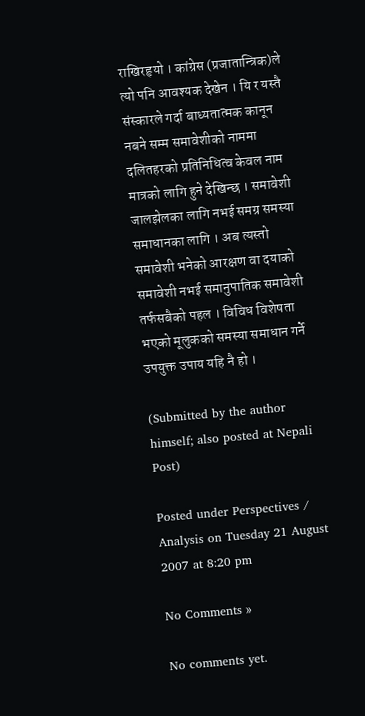राखिरहृयो । कांग्रेस (प्रजातान्त्रिक)ले त्यो पनि आवश्यक देखेन । यि र यस्तै संस्कारले गर्दा बाध्यतात्मक कानून नबने सम्म समावेशीको नाममा दलितहरको प्रतिनिधित्व केवल नाम मात्रको लागि हुने देखिन्छ । समावेशी जालझेलका लागि नभई समग्र समस्या समाधानका लागि । अब त्यस्तो समावेशी भनेको आरक्षण वा दयाको समावेशी नभई समानुपातिक समावेशी तर्फसबैको पहल । विविध विशेषता भएको मूलुकको समस्या समाधान गर्ने उपयुक्त उपाय यहि नै हो ।

(Submitted by the author himself; also posted at Nepali Post)

Posted under Perspectives / Analysis on Tuesday 21 August 2007 at 8:20 pm

No Comments »

No comments yet.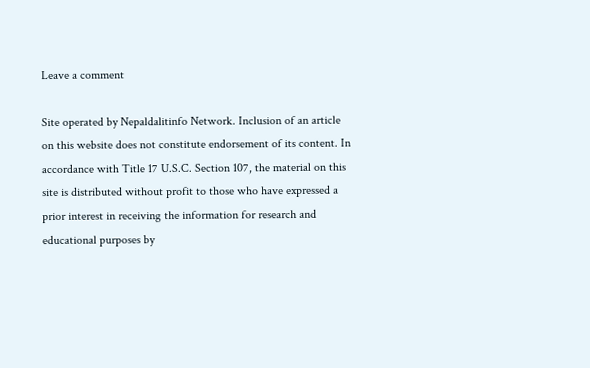Leave a comment

Site operated by Nepaldalitinfo Network. Inclusion of an article on this website does not constitute endorsement of its content. In accordance with Title 17 U.S.C. Section 107, the material on this site is distributed without profit to those who have expressed a prior interest in receiving the information for research and educational purposes by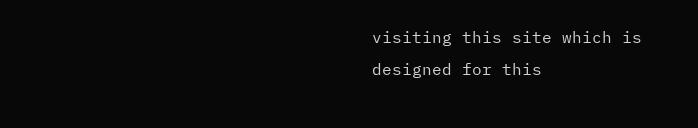visiting this site which is designed for this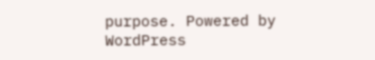purpose. Powered by WordPress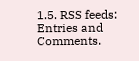1.5. RSS feeds: Entries and Comments.